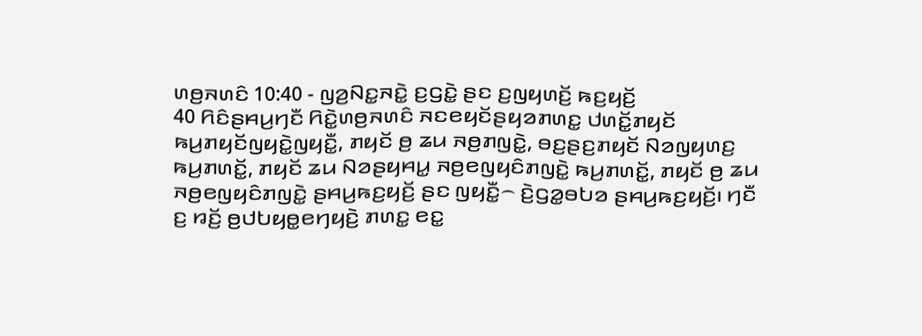ꤛꤥ꤬ꤏꤛꤢꤨ 10:40 - ꤜꤤ꤬ꤡꤢ꤭ꤏꤢꤧ꤭ ꤢ꤬ꤞꤢꤧ꤭ ꤔꤢ ꤢ꤬ꤜꤟꤛꤢꤩ꤬ ꤒꤢ꤬ꤟꤢꤩ꤬
40 ꤖꤢꤨꤔꤌꤣ꤬ꤚꤢꤪ ꤖꤢꤧ꤭ꤛꤥ꤬ꤏꤛꤢꤨ ꤏꤢꤕꤟꤢꤩꤔꤟꤤꤊꤛꤢ꤭ ꤓꤛꤢꤩ꤭ꤊꤟꤢꤩ ꤒꤣ꤬ꤊꤟꤢꤩꤜꤟꤢꤧ꤭ꤜꤟꤢꤪ꤭, ꤊꤟꤢꤩ ꤥ꤬ ꤘꤣ ꤏꤥ꤬ꤊꤜꤢꤧ꤭, ꤋꤢ꤬ꤔꤢ꤬ꤊꤟꤢꤩ ꤡꤤꤜꤟꤛꤢ꤬ ꤒꤣ꤬ꤊꤛꤢꤩ꤭, ꤊꤟꤢꤩ ꤘꤣ ꤡꤤꤔꤟꤌꤣ꤭ ꤏꤥ꤬ꤕꤜꤟꤢꤨꤊꤜꤢꤧ꤭ ꤒꤣ꤬ꤊꤛꤢꤩ꤭, ꤊꤟꤢꤩ ꤥ꤬ ꤘꤣ ꤏꤥ꤬ꤕꤜꤟꤢꤨꤊꤜꤢꤧ꤭ ꤔꤌꤣ꤬ꤒꤢ꤬ꤟꤢꤩ꤬ ꤔꤢ ꤜꤟꤢꤪ꤭꤮ ꤢꤧ꤬ꤞꤤ꤭ꤋꤝꤤ ꤔꤌꤣ꤬ꤒꤢ꤬ꤟꤢꤩ꤬꤯ ꤚꤢꤪ ꤢ꤬ ꤙꤢꤩ꤬ ꤥ꤬ꤓꤝꤟꤥ꤭ꤕꤚꤟꤢꤧ꤬ ꤊꤛꤢ꤭ ꤕꤢ꤭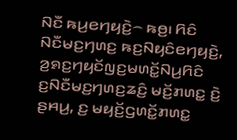ꤡꤢꤪ ꤒꤣ꤬ꤕꤚꤟꤢꤧ꤬꤮ ꤒꤥ꤬꤯ ꤖꤢꤨ ꤡꤢꤪꤗꤢ꤬ꤚꤛꤢ꤬ ꤒꤢ꤬ꤡꤟꤢꤨꤕꤚꤟꤢꤧ꤬, ꤤ꤬ꤎꤢ꤬ꤚꤟꤢꤩꤜꤢ꤬ꤗꤛꤢꤩ꤭ꤡꤣ꤬ꤖꤢꤨ ꤢ꤬ꤡꤢꤪꤗꤢ꤬ꤚꤛꤢ꤬ꤘꤢꤨ꤬ ꤗꤢꤩ꤬ꤊꤛꤢ꤭ ꤢꤧ꤬ ꤔꤌꤣ꤬, ꤢ꤬ ꤗꤟꤢꤩ꤬ꤞꤛꤢꤩ꤭ꤊꤛꤢ꤭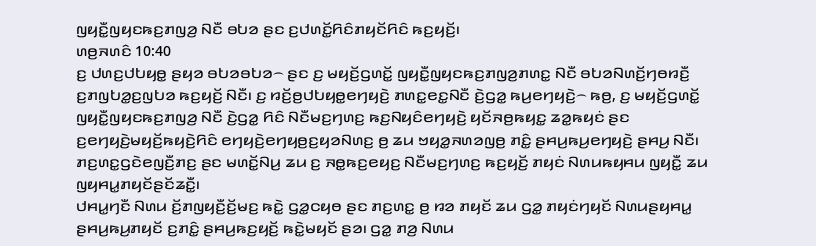ꤜꤟꤢꤪ꤭ꤜꤟꤢꤒꤢ꤬ꤊꤜꤤ꤬ ꤡꤢꤪ ꤋꤝꤤ ꤔꤢ ꤢ꤬ꤓꤛꤢꤩ꤭ꤖꤢꤨꤊꤟꤢꤩꤖꤢꤨ ꤒꤢ꤬ꤟꤢꤩ꤬꤯
ꤛꤥ꤬ꤏꤛꤢꤨ 10:40
ꤢ꤬ ꤓꤛꤢ꤬ꤓꤝꤟꤥ꤭ ꤔꤟꤤ ꤋꤝꤤꤋꤝꤤ꤮ ꤔꤢ ꤢ꤬ ꤗꤟꤢꤩ꤬ꤞꤛꤢꤩ꤭ ꤜꤟꤢꤪ꤭ꤜꤟꤢꤒꤢ꤬ꤊꤜꤤ꤬ꤊꤛꤢ꤭ ꤡꤢꤪ ꤋꤝꤤꤡꤛꤢꤩ꤬ꤚꤥꤙꤢꤪ꤬ ꤢ꤬ꤊꤜꤝꤤ꤭ꤢ꤬ꤜꤝꤤ ꤒꤢ꤬ꤟꤢꤩ꤬ ꤡꤢꤪ꤯ ꤢ꤬ ꤙꤢꤩ꤬ꤥ꤬ꤓꤝꤟꤥ꤭ꤕꤚꤟꤢꤧ꤬ ꤊꤛꤢ꤭ꤕꤢ꤭ꤡꤢꤪ ꤢꤧ꤬ꤞꤤ꤭ ꤒꤣ꤬ꤕꤚꤟꤢꤧ꤬꤮ ꤒꤥ꤬, ꤢ꤬ ꤗꤟꤢꤩ꤬ꤞꤛꤢꤩ꤭ ꤜꤟꤢꤪ꤭ꤜꤟꤢꤒꤢ꤬ꤊꤜꤤ꤬ ꤡꤢꤪ ꤢꤧ꤬ꤞꤤ꤭ ꤖꤢꤨ ꤡꤢꤪꤗꤢ꤬ꤚꤛꤢ꤬ ꤒꤢ꤬ꤡꤟꤢꤨꤕꤚꤟꤢꤧ꤬ ꤟꤢꤩꤏꤥ꤬ꤒꤟꤢ꤭ ꤘꤤ꤭ꤒꤟꤢꤦ ꤔꤢ ꤢ꤬ꤕꤚꤟꤢꤧ꤬ꤗꤟꤢꤩ꤬ꤒꤟꤢꤧ꤬ꤖꤢꤨ ꤕꤚꤟꤢꤧ꤬ꤕꤚꤟꤥ꤬ꤢ꤬ꤟꤤꤡꤛꤢ꤬ ꤥ꤬ ꤘꤣ ꤠꤟꤤ꤭ꤏꤛꤤꤜꤥ꤬ ꤊꤢꤨ꤭ ꤔꤌꤣ꤬ꤒꤣ꤬ꤕꤚꤟꤢꤧ꤬ ꤔꤌꤣ꤬ ꤡꤢꤪ꤯
ꤊꤢ꤬ꤛꤢ꤭ꤞꤢꤧꤕꤜꤢꤪ꤬ꤊꤢ꤬ ꤔꤢ ꤗꤛꤢꤩ꤭ꤡꤣ꤬ ꤘꤣ ꤢ꤬ ꤏꤥ꤭ꤒꤢ꤬ꤕꤟꤢ꤬ ꤡꤢꤪꤗꤢ꤬ꤚꤛꤢ꤬ ꤒꤢ꤬ꤟꤢꤩ꤬ ꤊꤟꤢꤦ ꤡꤛꤣꤒꤟꤌꤣ ꤜꤟꤢꤪ꤭ ꤘꤣ ꤜꤟꤌꤣ꤭ꤊꤟꤢꤩꤔꤢꤩꤘꤢꤪ꤭꤯
ꤓꤌꤣ꤭ꤚꤢꤪ ꤡꤛꤣ ꤢꤩ꤬ꤊꤜꤟꤢꤪ꤬ꤢꤩ꤬ꤗꤢ꤬ ꤒꤢꤧ꤭ ꤞꤤ꤭ꤍꤟꤥ ꤔꤢ ꤊꤢ꤬ꤛꤢ꤭ ꤥ꤬ ꤙꤤ ꤊꤟꤢꤩ ꤘꤣ ꤞꤤ꤭ ꤊꤟꤢꤦꤚꤟꤢꤩ ꤡꤛꤣꤔꤟꤌꤣ꤭ ꤔꤌꤣ꤬ꤒꤣ꤬ꤊꤟꤢꤩ ꤢ꤬ꤊꤢꤨ꤭ ꤔꤌꤣ꤬ꤒꤢ꤬ꤟꤢꤩ꤬ ꤒꤢꤧ꤭ꤗꤟꤢꤩ ꤔꤤ꤯ ꤞꤤ꤭ ꤊꤤ꤬ ꤡꤛꤣ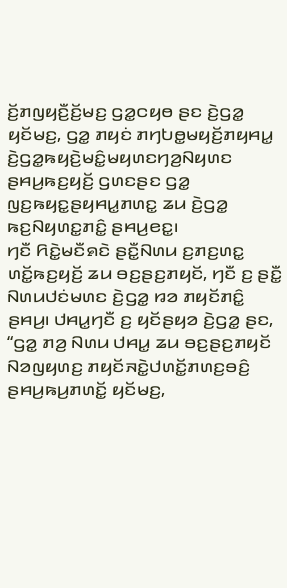ꤢꤩ꤬ꤊꤜꤟꤢꤪ꤬ꤢꤩ꤬ꤗꤢ꤬ ꤞꤤ꤭ꤍꤟꤥ ꤔꤢ ꤢꤧ꤬ꤞꤤ꤭ ꤟꤢꤩꤗꤢ꤬, ꤞꤤ꤭ ꤊꤟꤢꤦ ꤊꤚꤝꤥ꤭ꤗꤟꤢꤩ꤬ꤊꤟꤌꤣ꤭ ꤢꤧ꤬ꤞꤤ꤭ꤒꤟꤢꤧ꤬ꤗꤢꤨ꤭ꤗꤟꤛꤢꤚꤤ꤬ꤡꤟꤛꤢ ꤔꤌꤣ꤬ꤒꤢ꤬ꤟꤢꤩ꤬ ꤞꤛꤢꤔꤢ ꤞꤤ꤭ ꤜꤢ꤬ꤒꤟꤢ꤭ꤔꤟꤌꤣ꤭ꤊꤛꤢ꤭ ꤘꤣ ꤢꤧ꤬ꤞꤤ꤭ ꤒꤢ꤬ꤡꤟꤛꤢ꤭ꤊꤢꤨ꤭ ꤔꤌꤣ꤬ꤕꤢ꤭꤯
ꤚꤢꤪ ꤖꤢꤧ꤭ꤗꤢꤪꤎꤢꤧ ꤔꤢꤪ꤭ꤡꤛꤣ ꤢ꤬ꤊꤢ꤬ꤛꤢ꤭ ꤛꤢꤩ꤭ꤒꤢ꤬ꤟꤢꤩ꤬ ꤘꤣ ꤋꤢ꤬ꤔꤢ꤬ꤊꤟꤢꤩ, ꤚꤢꤪ ꤢ꤬ ꤔꤢꤪ꤭ ꤡꤛꤣꤓꤢꤦꤗꤛꤢ ꤢꤧ꤬ꤞꤤ꤭ ꤙꤤ ꤊꤟꤢꤩꤊꤢꤨ꤭ ꤔꤌꤣ꤬꤯ ꤓꤌꤣ꤭ꤚꤢꤪ ꤢ꤬ ꤟꤢꤩꤔꤟꤤ ꤢꤧ꤬ꤞꤤ꤭ ꤔꤢ, “ꤞꤤ꤭ ꤊꤤ꤬ ꤡꤛꤣ ꤓꤌꤣ꤭ ꤘꤣ ꤋꤢ꤬ꤔꤢ꤬ꤊꤟꤢꤩ ꤡꤤꤜꤟꤛꤢ꤬ ꤊꤟꤢꤩꤏꤢꤧ꤭ꤓꤛꤢꤩ꤭ꤊꤛꤢ꤬ꤋꤢꤨ꤬ ꤔꤌꤣ꤬ꤒꤣ꤬ꤊꤛꤢꤩ꤭ ꤟꤢꤩꤗꤢ꤬,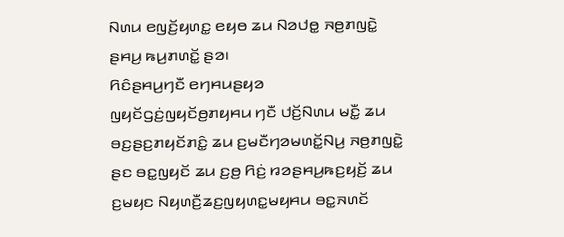ꤡꤛꤣ ꤕꤜꤢꤩ꤬ꤟꤛꤢ꤭ ꤕꤟꤥ ꤘꤣ ꤡꤤꤓꤥ꤭ ꤏꤥ꤬ꤊꤜꤢꤧ꤭ ꤔꤌꤣ꤬ ꤒꤣ꤬ꤊꤛꤢꤩ꤭ ꤔꤤ꤯
ꤖꤢꤨꤔꤌꤣ꤬ꤚꤢꤪ ꤕꤚꤌꤣꤔꤟꤤ ꤜꤟꤢꤩꤞꤢꤦ꤬ꤜꤟꤢꤩꤥ꤬ꤊꤟꤌꤣ ꤚꤢꤪ ꤓꤢꤩ꤬ꤡꤛꤣ ꤗꤢꤪ꤭ ꤘꤣ ꤋꤢ꤬ꤔꤢ꤬ꤊꤟꤢꤩꤊꤢꤨ꤭ ꤘꤣ ꤢ꤬ꤗꤢꤪꤚꤤꤗꤛꤢꤩ꤭ꤡꤣ꤬ ꤏꤥ꤬ꤊꤜꤢꤧ꤭ ꤔꤢ ꤋꤢ꤭ꤜꤟꤢꤩ ꤘꤣ ꤢ꤬ꤥ꤬ ꤖꤢꤦ꤬ ꤙꤤꤔꤌꤣ꤬ꤒꤢ꤬ꤟꤢꤩ꤬ ꤘꤣ ꤢ꤬ꤗꤟꤢ ꤡꤟꤛꤢꤪ꤬ꤘꤢ꤬ꤜꤟꤛꤢ꤭ꤗꤟꤌꤣ ꤋꤢ꤭ꤏꤛꤢꤩ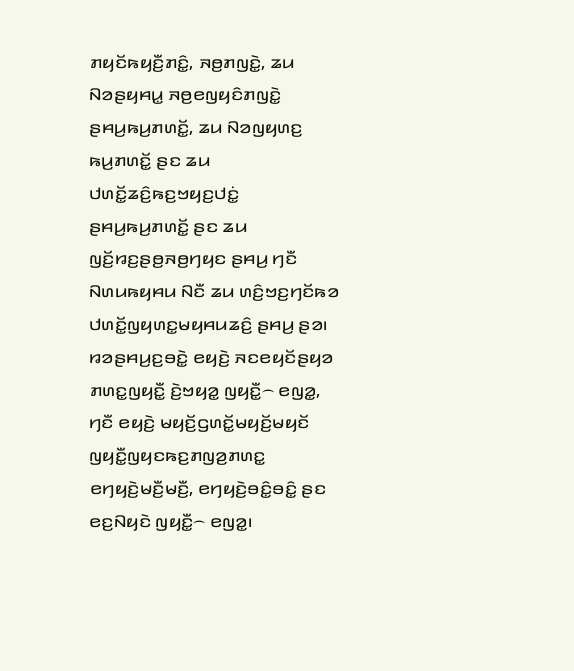ꤊꤟꤢꤩꤒꤟꤢꤪ꤬ꤊꤢꤨ꤭, ꤏꤥ꤬ꤊꤜꤢꤧ꤭, ꤘꤣ ꤡꤤꤔꤟꤌꤣ꤭ ꤏꤥ꤬ꤕꤜꤟꤢꤨꤊꤜꤢꤧ꤭ ꤔꤌꤣ꤬ꤒꤣ꤬ꤊꤛꤢꤩ꤭, ꤘꤣ ꤡꤤꤜꤟꤛꤢ꤬ ꤒꤣ꤬ꤊꤛꤢꤩ꤭ ꤔꤢ ꤘꤣ ꤓꤛꤢꤩ꤭ꤘꤢꤨ꤬ꤒꤢ꤬ꤠꤟꤢ꤬ꤓꤢꤦ꤭ ꤔꤌꤣ꤬ꤒꤣ꤬ꤊꤛꤢꤩ꤭ ꤔꤢ ꤘꤣ ꤜꤢꤩ꤬ꤙꤢ꤬ꤔꤥ꤬ꤏꤥ꤬ꤚꤟꤢ ꤔꤌꤣ꤬ ꤚꤢꤪ ꤡꤛꤣꤒꤟꤌꤣ ꤡꤢꤪ ꤘꤣ ꤛꤢꤨ꤬ꤠꤢ꤬ꤚꤢꤩꤒꤤ ꤓꤛꤢꤩ꤭ꤜꤟꤛꤢ꤭ꤗꤟꤌꤣꤘꤢꤨ꤬ ꤔꤌꤣ꤬ ꤔꤤ꤯
ꤙꤤꤔꤌꤣ꤬ꤢ꤬ꤋꤢꤧ꤭ ꤕꤟꤢꤧ꤬ ꤏꤢꤕꤟꤢꤩꤔꤟꤤ ꤊꤛꤢ꤭ꤜꤟꤢꤪ꤭ ꤢꤧ꤬ꤠꤟꤤ꤭ ꤜꤟꤢꤪ꤭꤮ ꤕꤜꤤ꤭, ꤚꤢꤪ ꤕꤟꤢꤧ꤬ ꤗꤟꤢꤩ꤬ꤞꤛꤢꤩ꤭ꤗꤟꤢꤩ꤬ꤗꤟꤢꤩ ꤜꤟꤢꤪ꤭ꤜꤟꤢꤒꤢ꤬ꤊꤜꤤ꤬ꤊꤛꤢ꤭ ꤕꤚꤟꤢꤧ꤬ꤗꤢꤪ꤬ꤗꤢꤪ꤬, ꤕꤚꤟꤢꤧ꤬ꤋꤢꤨ꤭ꤋꤢꤨ꤭ ꤔꤢ ꤕꤢ꤬ꤡꤟꤢꤧ ꤜꤟꤢꤪ꤭꤮ ꤕꤜꤤ꤭꤯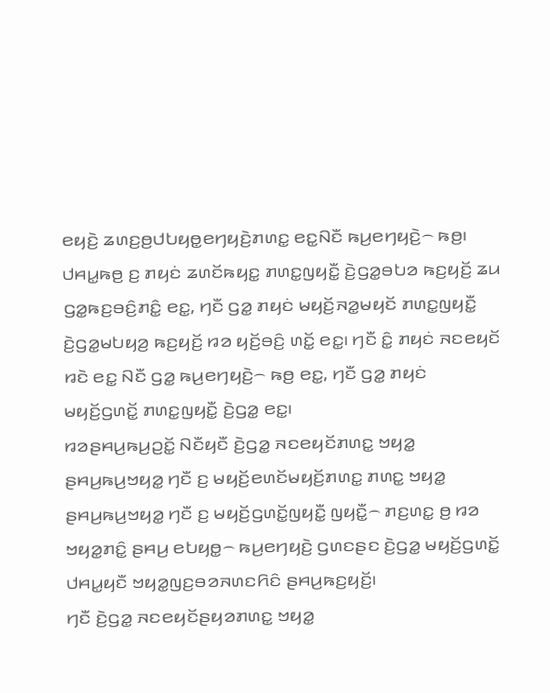ꤕꤟꤢꤧ꤬ ꤘꤛꤢ꤬ꤥ꤬ꤓꤝꤟꤥ꤭ꤕꤚꤟꤢꤧ꤬ꤊꤛꤢ꤭ ꤕꤢ꤭ꤡꤢꤪ ꤒꤣ꤬ꤕꤚꤟꤢꤧ꤬꤮ ꤒꤥ꤬꤯
ꤓꤌꤣ꤭ꤒꤥ꤬ ꤢ꤬ ꤊꤟꤢꤦ ꤘꤛꤢꤩꤒꤟꤢ꤭ ꤊꤛꤢ꤭ꤜꤟꤢꤪ꤭ ꤢꤧ꤬ꤞꤤ꤭ꤋꤝꤤ ꤒꤢ꤬ꤟꤢꤩ꤬ ꤘꤣ ꤞꤤ꤭ꤒꤢ꤬ꤋꤢꤨ꤬ꤊꤢꤨ꤭ ꤕꤢ꤭, ꤚꤢꤪ ꤞꤤ꤭ ꤊꤟꤢꤦ ꤗꤟꤢꤩ꤬ꤏꤤ꤭ꤗꤟꤢꤩ ꤊꤛꤢ꤭ꤜꤟꤢꤪ꤭ ꤢꤧ꤬ꤞꤤ꤭ꤗꤝꤟꤤ꤬ ꤒꤢ꤬ꤟꤢꤩ꤬ ꤙꤤ ꤟꤢꤩ꤬ꤋꤢꤨ꤬ ꤛꤢꤩ꤭ ꤕꤢ꤭꤯ ꤚꤢꤪ ꤢꤨ꤭ ꤊꤟꤢꤦ ꤏꤢꤕꤟꤢꤩ ꤙꤢꤧ ꤕꤢ꤭ ꤡꤢꤪ ꤞꤤ꤭ ꤒꤣ꤬ꤕꤚꤟꤢꤧ꤬꤮ ꤒꤥ꤬ ꤕꤢ꤭, ꤚꤢꤪ ꤞꤤ꤭ ꤊꤟꤢꤦ ꤗꤟꤢꤩ꤬ꤞꤛꤢꤩ꤭ ꤊꤛꤢ꤭ꤜꤟꤢꤪ꤭ ꤢꤧ꤬ꤞꤤ꤭ ꤕꤢ꤭꤯
ꤙꤤꤔꤌꤣ꤬ꤒꤣ꤬ꤑꤢꤩ꤭ ꤡꤢꤪꤟꤢꤪ ꤢꤧ꤬ꤞꤤ꤭ ꤏꤢꤕꤟꤢꤩꤊꤛꤢ꤭ ꤠꤟꤤ꤭ ꤔꤌꤣ꤬ꤒꤣ꤬ꤠꤟꤤ꤭ ꤚꤢꤪ ꤢ꤬ ꤗꤟꤢꤩ꤬ꤕꤛꤢꤩꤗꤟꤢꤩ꤬ꤊꤛꤢ꤭ ꤊꤛꤢ꤭ ꤠꤟꤤ꤭ ꤔꤌꤣ꤬ꤒꤣ꤬ꤠꤟꤤ꤭ ꤚꤢꤪ ꤢ꤬ ꤗꤟꤢꤩ꤬ꤞꤛꤢꤩ꤭ꤜꤟꤢꤪ꤭ ꤜꤟꤢꤪ꤭꤮ ꤊꤢ꤬ꤛꤢ꤭ ꤥ꤬ ꤙꤤ ꤠꤟꤤ꤭ꤊꤢꤨ꤭ ꤔꤌꤣ꤬ ꤕꤝꤟꤥ꤭꤮ ꤒꤣ꤬ꤕꤚꤟꤢꤧ꤬ ꤞꤛꤢꤔꤢ ꤢꤧ꤬ꤞꤤ꤭ ꤗꤟꤢꤩ꤬ꤞꤛꤢꤩ꤭ ꤓꤌꤣ꤭ꤟꤢꤪ ꤠꤟꤤ꤭ꤜꤢ꤬ꤋꤤꤏꤛꤢꤖꤢꤨ ꤔꤌꤣ꤬ꤒꤢ꤬ꤟꤢꤩ꤬꤯
ꤚꤢꤪ ꤢꤧ꤬ꤞꤤ꤭ ꤏꤢꤕꤟꤢꤩꤔꤟꤤꤊꤛꤢ꤭ ꤠꤟꤤ꤭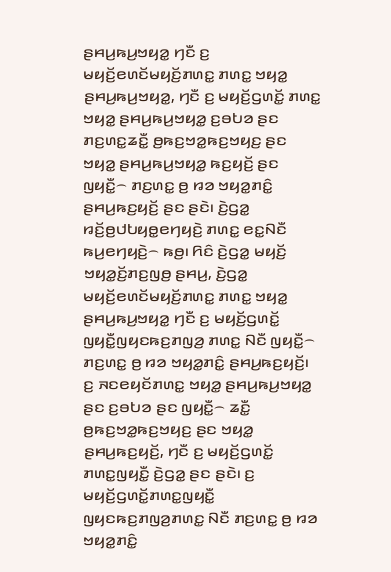ꤔꤌꤣ꤬ꤒꤣ꤬ꤠꤟꤤ꤭ ꤚꤢꤪ ꤢ꤬ ꤗꤟꤢꤩ꤬ꤕꤛꤢꤩꤗꤟꤢꤩ꤬ꤊꤛꤢ꤭ ꤊꤛꤢ꤭ ꤠꤟꤤ꤭ ꤔꤌꤣ꤬ꤒꤣ꤬ꤠꤟꤤ꤭, ꤚꤢꤪ ꤢ꤬ ꤗꤟꤢꤩ꤬ꤞꤛꤢꤩ꤭ ꤊꤛꤢ꤭ ꤠꤟꤤ꤭ ꤔꤌꤣ꤬ꤒꤣ꤬ꤠꤟꤤ꤭ ꤢ꤬ꤋꤝꤤ ꤔꤢ ꤊꤢ꤬ꤛꤢ꤭ꤘꤢꤪ꤭ ꤥ꤬ꤒꤢ꤬ꤠꤤ꤭ꤒꤢ꤬ꤠꤟꤢ꤬ ꤔꤢ ꤠꤟꤤ꤭ ꤔꤌꤣ꤬ꤒꤣ꤬ꤠꤟꤤ꤭ ꤒꤢ꤬ꤟꤢꤩ꤬ ꤔꤢ ꤜꤟꤢꤪ꤭꤮ ꤊꤢ꤬ꤛꤢ꤭ ꤥ꤬ ꤙꤤ ꤠꤟꤤ꤭ꤊꤢꤨ꤭ ꤔꤌꤣ꤬ꤒꤢ꤬ꤟꤢꤩ꤬ ꤔꤢ ꤔꤢꤧ꤯ ꤢꤧ꤬ꤞꤤ꤭ ꤙꤢꤩ꤬ꤥ꤬ꤓꤝꤟꤥ꤭ꤕꤚꤟꤢꤧ꤬ ꤊꤛꤢ꤭ ꤕꤢ꤭ꤡꤢꤪ ꤒꤣ꤬ꤕꤚꤟꤢꤧ꤬꤮ ꤒꤥ꤬꤯ ꤖꤢꤨ ꤢꤧ꤬ꤞꤤ꤭ ꤗꤟꤢꤩ꤬ ꤠꤟꤤ꤭ꤢꤩ꤬ꤊꤢ꤬ꤜꤥ꤬ ꤔꤌꤣ꤬, ꤢꤧ꤬ꤞꤤ꤭ ꤗꤟꤢꤩ꤬ꤕꤛꤢꤩꤗꤟꤢꤩ꤬ꤊꤛꤢ꤭ ꤊꤛꤢ꤭ ꤠꤟꤤ꤭ ꤔꤌꤣ꤬ꤒꤣ꤬ꤠꤟꤤ꤭ ꤚꤢꤪ ꤢ꤬ ꤗꤟꤢꤩ꤬ꤞꤛꤢꤩ꤭ ꤜꤟꤢꤪ꤭ꤜꤟꤢꤒꤢ꤬ꤊꤜꤤ꤬ ꤊꤛꤢ꤭ ꤡꤢꤪ ꤜꤟꤢꤪ꤭꤮ ꤊꤢ꤬ꤛꤢ꤭ ꤥ꤬ ꤙꤤ ꤠꤟꤤ꤭ꤊꤢꤨ꤭ ꤔꤌꤣ꤬ꤒꤢ꤬ꤟꤢꤩ꤬꤯
ꤢ꤬ ꤏꤢꤕꤟꤢꤩꤊꤛꤢ꤭ ꤠꤟꤤ꤭ ꤔꤌꤣ꤬ꤒꤣ꤬ꤠꤟꤤ꤭ ꤔꤢ ꤢ꤬ꤋꤝꤤ ꤔꤢ ꤜꤟꤢꤪ꤭꤮ ꤘꤢꤪ꤭ ꤥ꤬ꤒꤢ꤬ꤠꤤ꤭ꤒꤢ꤬ꤠꤟꤢ꤬ ꤔꤢ ꤠꤟꤤ꤭ ꤔꤌꤣ꤬ꤒꤢ꤬ꤟꤢꤩ꤬, ꤚꤢꤪ ꤢ꤬ ꤗꤟꤢꤩ꤬ꤞꤛꤢꤩ꤭ ꤊꤛꤢ꤭ꤜꤟꤢꤪ꤭ ꤢꤧ꤬ꤞꤤ꤭ ꤔꤢ ꤔꤢꤧ꤯ ꤢ꤬ ꤗꤟꤢꤩ꤬ꤞꤛꤢꤩ꤭ꤊꤛꤢ꤭ꤜꤟꤢꤪ꤭ ꤜꤟꤢꤒꤢ꤬ꤊꤜꤤ꤬ꤊꤛꤢ꤭ ꤡꤢꤪ ꤊꤢ꤬ꤛꤢ꤭ ꤥ꤬ ꤙꤤ ꤠꤟꤤ꤭ꤊꤢꤨ꤭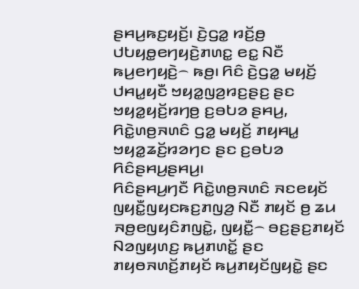ꤔꤌꤣ꤬ꤒꤢ꤬ꤟꤢꤩ꤬꤯ ꤢꤧ꤬ꤞꤤ꤭ ꤙꤢꤩ꤬ꤥ꤬ ꤓꤝꤟꤥ꤭ꤕꤚꤟꤢꤧ꤬ꤊꤛꤢ꤭ ꤕꤢ꤭ ꤡꤢꤪ ꤒꤣ꤬ꤕꤚꤟꤢꤧ꤬꤮ ꤒꤥ꤬꤯ ꤖꤢꤨ ꤢꤧ꤬ꤞꤤ꤭ ꤗꤟꤢꤩ꤬ ꤓꤌꤣ꤭ꤟꤢꤪ ꤠꤟꤤ꤭ꤜꤤ꤬ꤙꤢ꤬ꤔꤢ꤬ ꤔꤢ ꤠꤟꤤ꤭ꤟꤢꤩ꤬ꤙꤚꤥ꤬ ꤢ꤬ꤋꤝꤤ ꤔꤌꤣ꤬, ꤖꤢꤧ꤭ꤛꤥ꤬ꤏꤛꤢꤨ ꤞꤤ꤭ ꤗꤟꤢꤩ꤬ ꤊꤟꤌꤣ꤭ ꤠꤟꤤ꤭ꤘꤢꤩ꤬ꤙꤤꤚꤢ ꤔꤢ ꤢ꤬ꤋꤝꤤ ꤖꤢꤨꤔꤌꤣ꤬ꤔꤌꤣ꤬꤯
ꤖꤢꤨꤔꤌꤣ꤬ꤚꤢꤪ ꤖꤢꤧ꤭ꤛꤥ꤬ꤏꤛꤢꤨ ꤏꤢꤕꤟꤢꤩ ꤜꤟꤢꤪ꤭ꤜꤟꤢꤒꤢ꤬ꤊꤜꤤ꤬ ꤡꤢꤪ ꤊꤟꤢꤩ ꤥ꤬ ꤘꤣ ꤏꤥ꤬ꤕꤜꤟꤢꤨꤊꤜꤢꤧ꤭, ꤜꤟꤢꤪ꤭꤮ ꤋꤢ꤬ꤔꤢ꤬ꤊꤟꤢꤩ ꤡꤤꤜꤟꤛꤢ꤬ ꤒꤣ꤬ꤊꤛꤢꤩ꤭ ꤔꤢ ꤊꤟꤥꤏꤛꤢꤩ꤬ꤊꤟꤢꤩ ꤒꤣ꤬ꤊꤟꤢꤩꤜꤟꤢꤧ꤭ ꤔꤢ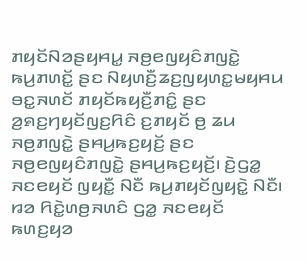ꤊꤟꤢꤩꤡꤤꤔꤟꤌꤣ꤭ ꤏꤥ꤬ꤕꤜꤟꤢꤨꤊꤜꤢꤧ꤭ ꤒꤣ꤬ꤊꤛꤢꤩ꤭ ꤔꤢ ꤡꤟꤛꤢꤪ꤬ꤘꤢ꤬ꤜꤟꤛꤢ꤭ꤗꤟꤌꤣ ꤋꤢ꤭ꤏꤛꤢꤩ ꤊꤟꤢꤩꤒꤟꤢꤪ꤬ꤊꤢꤨ꤭ ꤔꤢ ꤤ꤬ꤎꤢ꤬ꤚꤟꤢꤩꤜꤢ꤬ꤖꤢꤨ ꤢ꤬ꤊꤟꤢꤩ ꤥ꤬ ꤘꤣ ꤏꤥ꤬ꤊꤜꤢꤧ꤭ ꤔꤌꤣ꤬ꤒꤢ꤬ꤟꤢꤩ꤬ ꤔꤢ ꤏꤥ꤬ꤕꤜꤟꤢꤨꤊꤜꤢꤧ꤭ ꤔꤌꤣ꤬ꤒꤢ꤬ꤟꤢꤩ꤬꤯ ꤢꤧ꤬ꤞꤤ꤭ ꤏꤢꤕꤟꤢꤩ ꤜꤟꤢꤪ꤭ ꤡꤢꤪ ꤒꤣ꤬ꤊꤟꤢꤩꤜꤟꤢꤧ꤭ ꤡꤢꤪ꤯
ꤙꤤ ꤖꤢꤧ꤭ꤛꤥ꤬ꤏꤛꤢꤨ ꤞꤤ꤭ ꤏꤢꤕꤟꤢꤩ ꤒꤛꤢ꤬ꤟꤤ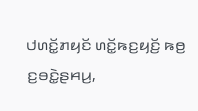ꤓꤛꤢꤩ꤭ꤊꤟꤢꤩ ꤛꤢꤩ꤭ꤒꤢ꤬ꤟꤢꤩ꤬ ꤒꤥ꤬ ꤢ꤬ꤋꤢꤧ꤭ꤔꤌꤣ꤬,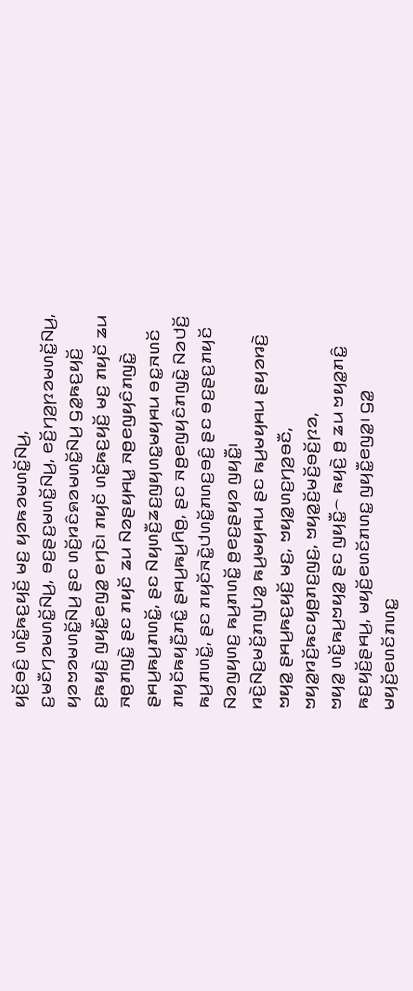ꤟꤢꤩ꤬ꤋꤢꤨ꤬ ꤛꤢꤩ꤭ꤒꤢ꤬ꤟꤢꤩ꤬ ꤗꤢ꤬ ꤟꤤꤒꤤꤗꤛꤢꤩ꤭ꤡꤣ꤬, ꤢ꤬ꤗꤢꤪꤚꤤꤗꤛꤢꤩ꤭ꤡꤣ꤬, ꤋꤢ꤬ꤔꤢ꤬ꤗꤛꤢꤩ꤭ꤡꤣ꤬, ꤕꤢꤩ꤬ꤚꤤ꤬ꤐꤤꤗꤛꤢꤩ꤭ꤡꤣ꤬, ꤟꤤꤠꤤꤗꤛꤢꤩ꤭ꤡꤣ꤬ ꤔꤢ ꤛꤢꤩ꤬ꤙꤢꤨꤎꤤꤗꤛꤢꤩ꤭ꤡꤣ꤬ ꤞꤤ꤭ꤒꤢ꤬ꤟꤢꤩ꤬ ꤢ꤬ꤒꤟꤢꤧ꤬ ꤜꤟꤢꤪ꤭ꤕꤜꤤ꤭ ꤕꤚꤢꤧ꤯ ꤊꤟꤢꤩ ꤛꤢꤩ꤭ꤒꤢ꤬ꤟꤢꤩ꤬ ꤗꤢ꤬ ꤊꤟꤢꤩ ꤘꤣ ꤏꤥ꤬ꤊꤜꤢꤧ꤭ ꤔꤢ ꤊꤟꤢꤩ ꤘꤣ ꤡꤤꤔꤟꤌꤣ꤭ ꤏꤥ꤬ꤕꤜꤟꤢꤨꤊꤜꤢꤧ꤭ ꤔꤌꤣ꤬ꤒꤣ꤬ꤊꤛꤢꤩ꤭, ꤔꤢ ꤡꤟꤛꤢꤪ꤬ꤘꤢ꤬ꤜꤟꤛꤢ꤭ꤗꤟꤌꤣ ꤋꤢ꤭ꤏꤛꤢꤩ ꤊꤟꤢꤩꤒꤟꤢꤪ꤬ꤊꤢꤨ꤭ ꤔꤌꤣ꤬ꤒꤣ꤬ꤖꤥ꤬, ꤔꤢ ꤏꤥ꤬ꤕꤜꤟꤢꤨꤊꤜꤢꤧ꤭ ꤡꤤꤓꤢꤩ꤬ ꤒꤣ꤬ꤊꤛꤢꤩ꤭, ꤔꤢ ꤊꤟꤢꤩꤏꤢꤧ꤭ꤓꤛꤢꤩ꤭ꤊꤛꤢ꤬ꤋꤢꤨ꤬ ꤔꤢ ꤋꤢ꤬ꤔꤢ꤬ꤊꤟꤢꤩ ꤡꤤꤜꤟꤛꤢ꤬ ꤒꤣ꤬ꤊꤛꤢꤩ꤭ ꤥ꤬ꤕꤢ꤬ꤔꤟꤤ ꤜꤟꤢꤪ꤭꤯
ꤙꤢꤧ꤬ꤡꤢ꤬ꤗꤢꤩ꤬ꤊꤜꤝꤤ꤭ ꤒꤣ꤬ꤗꤟꤌꤣ ꤔꤢ ꤒꤣ꤬ꤗꤟꤌꤣ ꤔꤟꤤꤙꤢꤧ꤬ ꤠꤟꤤ꤭ ꤔꤌꤣ꤬ꤒꤢ꤬ꤟꤢꤩ꤬ ꤗꤢ꤬, ꤠꤟꤤ꤭ꤛꤢ꤬ꤚꤤ꤬ꤋꤢꤪ, ꤠꤟꤤ꤭ꤙꤢꤩ꤬ꤒꤢꤟꤥ꤬ꤊꤢ꤬ꤜꤢ꤬, ꤠꤟꤤ꤭ꤢꤩ꤬ꤗꤢꤩ꤬ꤋꤢꤩ꤬ꤐꤤ,
ꤠꤟꤤ꤭ ꤛꤢꤩ꤭ꤒꤣ꤬ꤠꤟꤤ꤭ ꤔꤢ ꤜꤟꤢꤪ꤭꤮ ꤒꤟꤢꤧ꤬ ꤥ꤬ ꤘꤣ ꤠꤟꤤ꤭ꤊꤢꤨ꤭ ꤒꤢ꤬ꤟꤢꤩ꤬ꤔꤌꤣ꤬, ꤗꤟꤢꤩ꤬ꤕꤛꤢꤩꤊꤛꤢ꤭ ꤜꤟꤢꤪ꤭ꤕꤜꤤ꤭꤯ ꤞꤤ꤭ ꤗꤟꤢꤩ꤬ꤕꤛꤢꤩꤊꤛꤢ꤭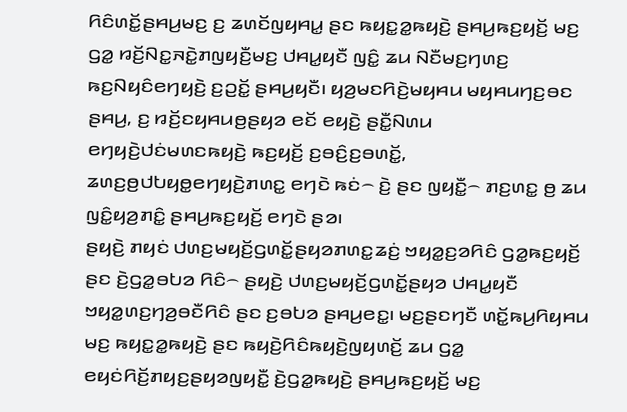ꤖꤢꤨꤛꤢꤩ꤭ꤔꤌꤣ꤬ꤗꤢ꤬ ꤢ꤬ ꤘꤛꤢꤩꤜꤟꤌꤣ꤭ ꤔꤢ ꤒꤟꤢ꤭ꤤ꤭ꤒꤟꤢꤧ꤬ ꤔꤌꤣ꤬ꤒꤢ꤬ꤟꤢꤩ꤬ ꤗꤢ꤬ ꤞꤤ꤭ ꤙꤢꤩ꤬ꤡꤢ꤭ꤏꤢꤧ꤭ꤊꤜꤟꤢꤪ꤬ꤗꤢ꤬ ꤓꤌꤣ꤭ꤟꤢꤪ ꤜꤢꤨ꤭ ꤘꤣ ꤡꤢꤪꤗꤢ꤬ꤚꤛꤢ꤬ ꤒꤢ꤬ꤡꤟꤢꤨꤕꤚꤟꤢꤧ꤬ ꤢ꤬ꤑꤢꤩ꤭ ꤔꤌꤣ꤬ꤟꤢꤪ꤯ ꤟꤤ꤬ꤗꤢꤖꤢꤧ꤬ꤗꤟꤌꤣ ꤗꤟꤌꤣꤚꤢ꤬ꤋꤢ ꤔꤌꤣ꤬, ꤢ꤬ ꤙꤢꤩ꤬ꤢꤟꤌꤣꤥ꤬ꤔꤟꤤ ꤕꤢꤩ ꤕꤟꤢꤧ꤬ ꤔꤢꤪ꤭ꤡꤛꤣ ꤕꤚꤟꤢꤧ꤬ꤓꤢꤦꤗꤛꤢꤒꤟꤢꤧ꤬ ꤒꤢ꤬ꤟꤢꤩ꤬ ꤢ꤬ꤋꤢꤨ꤬ꤢ꤬ꤋꤛꤢꤩ꤭, ꤘꤛꤢ꤬ꤥ꤬ꤓꤝꤟꤥ꤭ꤕꤚꤟꤢꤧ꤬ꤊꤛꤢ꤭ ꤕꤚꤢꤧ ꤒꤢꤦ꤮ ꤢꤧ꤬ ꤔꤢ ꤜꤟꤢꤪ꤭꤮ ꤊꤢ꤬ꤛꤢ꤭ ꤥ꤬ ꤘꤣ ꤜꤢꤨ꤭ꤟꤤ꤬ꤊꤢꤨ꤭ ꤔꤌꤣ꤬ꤒꤢ꤬ꤟꤢꤩ꤬ ꤕꤚꤢꤧ ꤔꤤ꤯
ꤔꤟꤢꤧ꤬ ꤊꤟꤢꤦ ꤓꤛꤢ꤬ꤗꤟꤢꤩ꤬ꤞꤛꤢꤩ꤭ꤔꤟꤤꤊꤛꤢ꤭ꤘꤢꤦ꤬ ꤠꤟꤤ꤭ꤢ꤬ꤤꤖꤢꤨ ꤞꤤ꤭ꤒꤢ꤬ꤟꤢꤩ꤬ ꤔꤢ ꤢꤧ꤬ꤞꤤ꤭ꤋꤝꤤ ꤖꤢꤨ꤮ ꤔꤟꤢꤧ꤬ ꤓꤛꤢ꤬ꤗꤟꤢꤩ꤬ꤞꤛꤢꤩ꤭ꤔꤟꤤ ꤓꤌꤣ꤭ꤟꤢꤪ ꤠꤟꤤ꤭ꤛꤢ꤬ꤚꤤ꤬ꤋꤢꤪꤖꤢꤨ ꤔꤢ ꤢ꤬ꤋꤝꤤ ꤔꤌꤣ꤬ꤕꤢ꤭꤯ ꤗꤢ꤬ꤔꤢꤚꤢꤪ ꤛꤢꤩ꤭ꤒꤣ꤬ꤖꤟꤌꤣ ꤗꤢ꤬ ꤒꤟꤢ꤭ꤤ꤭ꤒꤟꤢꤧ꤬ ꤔꤢ ꤒꤟꤢꤧ꤬ꤖꤢꤨꤒꤟꤢꤧ꤬ꤜꤟꤛꤢꤩ꤬ ꤘꤣ ꤞꤤ꤭ ꤕꤟꤢꤦꤖꤢꤩ꤬ꤊꤟꤢ꤬ꤔꤟꤤꤜꤟꤢꤪ꤭ ꤢꤧ꤬ꤞꤤ꤭ꤒꤟꤢꤧ꤬ ꤔꤌꤣ꤬ꤒꤢ꤬ꤟꤢꤩ꤬ ꤗꤢ꤬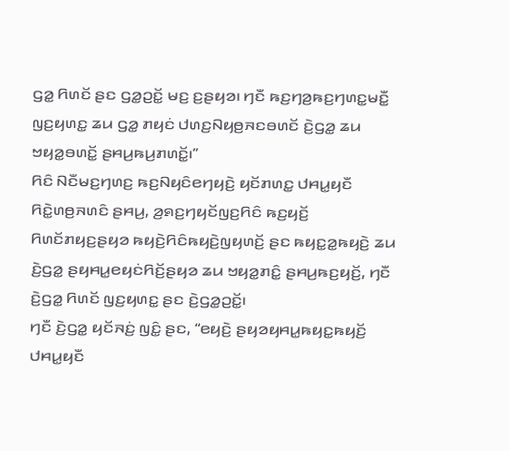ꤞꤤ꤭ ꤖꤛꤢꤩ ꤔꤢ ꤞꤤ꤭ꤑꤢꤩ꤭ ꤗꤢ꤬ ꤢ꤬ꤔꤟꤤ꤯ ꤚꤢꤪ ꤒꤢ꤬ꤚꤤ꤬ꤒꤢ꤬ꤚꤛꤢ꤭ꤗꤢꤪ꤭ ꤜꤢ꤬ꤟꤛꤢ꤭ ꤘꤣ ꤞꤤ꤭ ꤊꤟꤢꤦ ꤓꤛꤢ꤬ꤡꤟꤥ꤬ꤏꤢꤋꤛꤢꤩ ꤢꤧ꤬ꤞꤤ꤭ ꤘꤣ ꤠꤟꤤ꤭ꤋꤛꤢꤩ꤭ ꤔꤌꤣ꤬ꤒꤣ꤬ꤊꤛꤢꤩ꤭꤯”
ꤖꤢꤨ ꤡꤢꤪꤗꤢ꤬ꤚꤛꤢ꤬ ꤒꤢ꤬ꤡꤟꤢꤨꤕꤚꤟꤢꤧ꤬ ꤟꤢꤩꤊꤛꤢ꤭ ꤓꤌꤣ꤭ꤟꤢꤪ ꤖꤢꤧ꤭ꤛꤥ꤬ꤏꤛꤢꤨ ꤔꤌꤣ꤬, ꤤ꤬ꤎꤢ꤬ꤚꤟꤢꤩꤜꤢ꤬ꤖꤢꤨ ꤒꤢ꤬ꤟꤢꤩ꤬ ꤖꤛꤢꤩꤊꤟꤢ꤬ꤔꤟꤤ ꤒꤟꤢꤧ꤬ꤖꤢꤨꤒꤟꤢꤧ꤬ꤜꤟꤛꤢꤩ꤬ ꤔꤢ ꤒꤟꤢ꤭ꤤ꤭ꤒꤟꤢꤧ꤬ ꤘꤣ ꤢꤧ꤬ꤞꤤ꤭ ꤔꤟꤌꤣ꤭ꤕꤟꤢꤦꤖꤢꤩ꤬ꤔꤟꤤ ꤘꤣ ꤠꤟꤤ꤭ꤊꤢꤨ꤭ ꤔꤌꤣ꤬ꤒꤢ꤬ꤟꤢꤩ꤬, ꤚꤢꤪ ꤢꤧ꤬ꤞꤤ꤭ ꤖꤛꤢꤩ ꤜꤢ꤬ꤟꤛꤢ꤭ ꤔꤢ ꤢꤧ꤬ꤞꤤ꤭ꤑꤢꤩ꤭꤯
ꤚꤢꤪ ꤢꤧ꤬ꤞꤤ꤭ ꤟꤢꤩꤏꤢꤦ꤬ ꤜꤢꤨ꤭ ꤔꤢ, “ꤕꤟꤢꤧ꤬ ꤔꤟꤤꤟꤌꤣ꤭ꤒꤟꤢ꤭ꤒꤟꤢꤩ꤬ ꤓꤌꤣ꤭ꤟꤢꤪ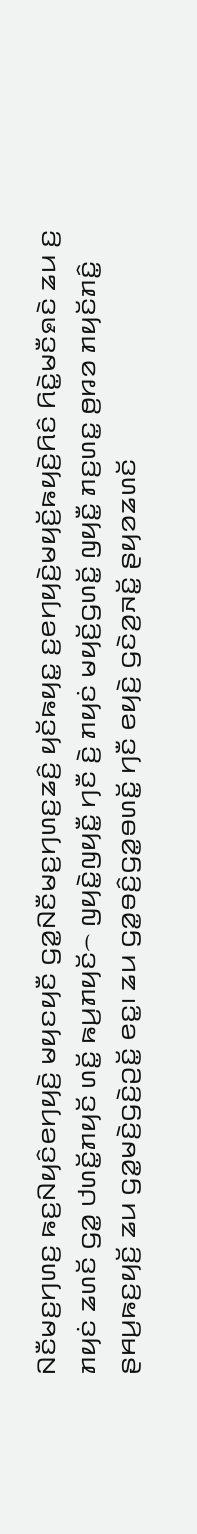ꤡꤢꤪꤗꤢ꤬ꤚꤛꤢ꤬ ꤒꤢ꤬ꤡꤟꤢꤨꤕꤚꤟꤢꤧ꤬ ꤗꤟꤢꤟꤢꤪ ꤞꤤ꤭ꤡꤢꤪꤗꤢ꤬ꤚꤛꤢ꤬ꤘꤢꤨ꤬ ꤟꤢꤩꤒꤟꤢ꤭ ꤢ꤬ꤕꤚꤟꤢꤧ꤬ꤗꤟꤢꤩ꤬ꤒꤟꤢꤧ꤬ꤖꤢꤨ ꤖꤢꤧ꤭ꤗꤢꤪꤎꤢꤧ ꤘꤣ ꤢ꤬ ꤊꤟꤢꤦ ꤘꤛꤢꤩ ꤞꤤ꤭ ꤓꤛꤢꤩ꤭ꤊꤟꤢꤩ ꤛꤢꤩ꤭ ꤒꤣ꤬ꤊꤟꤢꤩ꤮ ꤜꤟꤢꤧ꤭ꤜꤟꤢꤪ꤭ ꤚꤢꤪ ꤢꤧ꤬ ꤊꤟꤢꤦ ꤗꤟꤢꤩ꤬ꤞꤛꤢꤩ꤭ ꤜꤟꤢꤪ꤭ ꤊꤢ꤬ꤛꤢ꤭ ꤥ꤬ꤙꤤ ꤊꤟꤢꤩꤊꤢꤨ꤭ ꤔꤌꤣ꤬ꤒꤢ꤬ꤟꤢꤩ꤬ ꤘꤣ ꤞꤤ꤭ꤗꤢꤧ꤬ꤞꤢꤧ꤬ꤑꤢꤩ꤭ ꤕꤢ꤭꤯ ꤘꤣ ꤞꤤ꤭ꤋꤢꤨ꤬ꤞꤤ꤭ꤋꤛꤢꤩ꤭ ꤚꤢꤪ ꤕꤟꤢꤧ꤬ ꤞꤢꤧꤤ꤬ꤏꤢꤩ꤭ ꤔꤟꤤꤘꤛꤢꤩ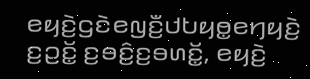ꤕꤟꤢꤧ꤬ꤞꤢꤧꤕꤜꤢꤪ꤬ꤓꤝꤟꤥ꤭ꤕꤚꤟꤢꤧ꤬ ꤢ꤬ꤑꤢꤩ꤭ ꤢ꤬ꤋꤢꤨ꤬ꤢ꤬ꤋꤛꤢꤩ꤭, ꤕꤟꤢꤧ꤬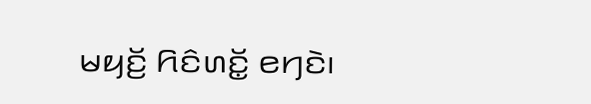ꤗꤟꤢꤩ꤬ ꤖꤢꤨꤛꤢꤩ꤭ ꤕꤚꤢꤧ꤯